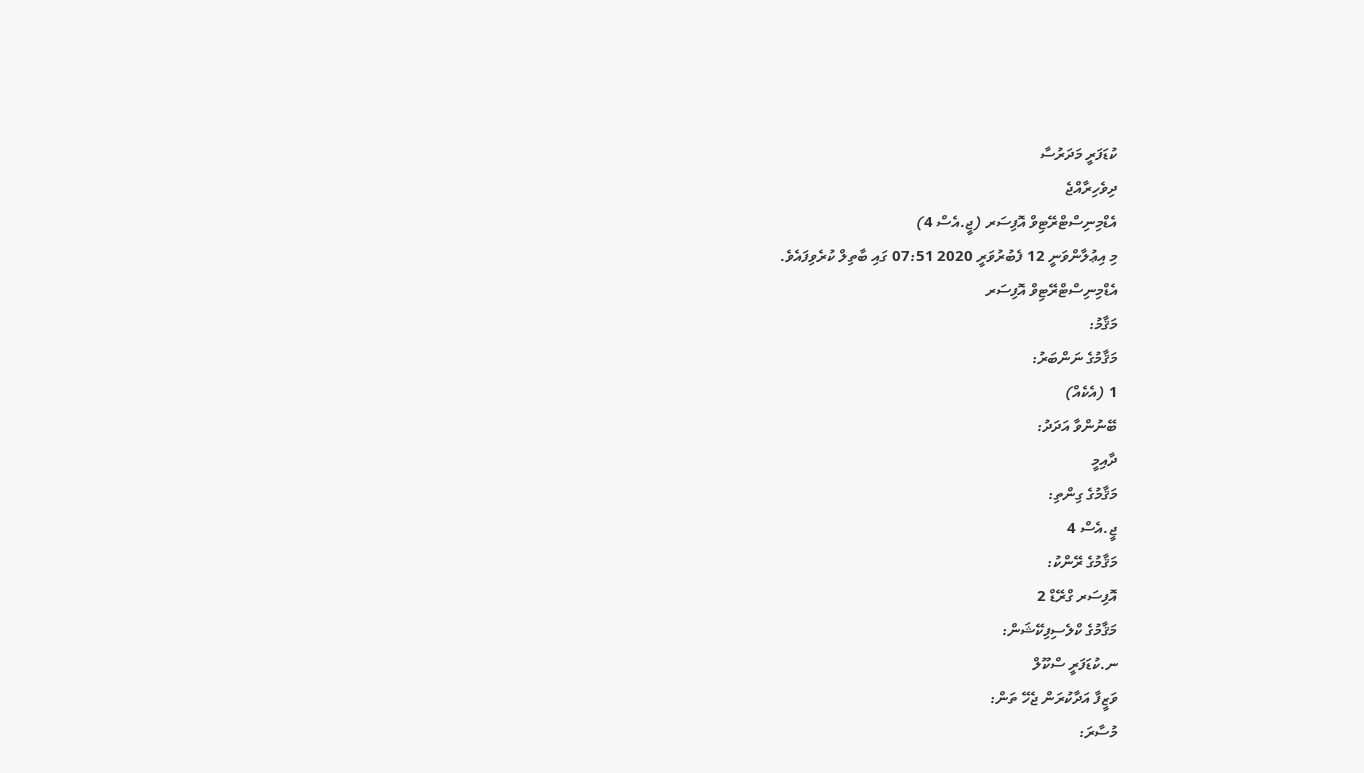ކުޑަފަރީ މަދަރުސާ
ދިވެހިރާއްޖެ
އެޑްމިނިސްޓްރޭޓިވް އޮފިސަރ (ޖީ.އެސް 4)
މި އިޢުލާންވަނީ 12 ފެބުރުވަރީ 2020 07:51 ގައި ބާތިލް ކުރެވިފައެވެ.
އެޑްމިނިސްޓްރޭޓިވް އޮފިސަރ
މަޤާމު:
މަޤާމުގެ ނަންބަރު:
1 (އެކެއް)
ބޭނުންވާ އަދަދު:
ދާއިމީ
މަޤާމުގެ ގިންތި:
ޖީ.އެސް 4
މަޤާމުގެ ރޭންކު:
އޮފިސަރ ގްރޭޑް 2
މަޤާމުގެ ކްލެސިފިކޭޝަން:
ނ.ކުޑަފަރީ ސްކޫލް
ވަޒީފާ އަދާކުރަން ޖެހޭ ތަން:
މުސާރަ: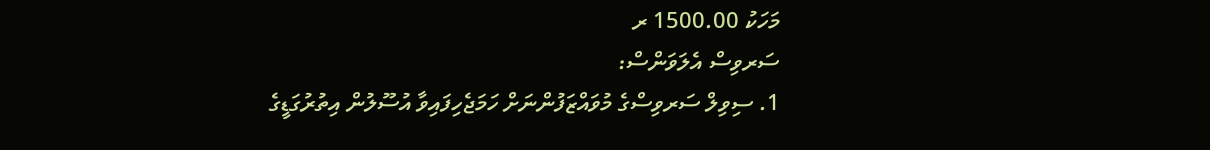މަހަކު 1500.00 ރ
ސަރވިސް އެލަވަންސް:
1. ސިވިލް ސަރވިސްގެ މުވައްޒަފުންނަށް ހަމަޖެހިފައިވާ އުސޫލުން އިތުރުގަޑީގެ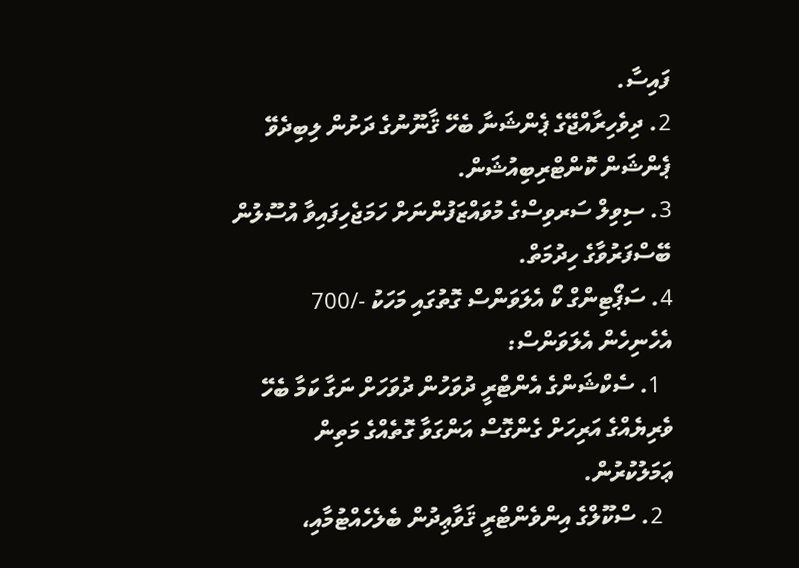ފައިސާ.
2. ދިވެހިރާއްޖޭގެ ޕެންޝަނާ ބެހޭ ޤާނޫނުގެ ދަށުން ލިބިދެވޭ ޕެންޝަން ކޮންޓްރިބިއުޝަން.
3. ސިވިލް ސަރވިސްގެ މުވައްޒަފުންނަށް ހަމަޖެހިފައިވާ އުސޫލުން ބޭސްފަރުވާގެ ހިދުމަތް.
4. ސަޕޯޓިންގް ކޯ އެލަވަންސް ގޮތުގައި މަހަކު -/700
އެހެނިހެން އެލަވަންސް:
  1. ސެކްޝަންގެ އެންޓްރީ ދުވަހުން ދުވަހަށް ނަގާ ކަމާ ބެހޭ ވެރިޔެއްގެ އަރިހަށް ގެންގޮސް އަންގަވާ ގޮތެއްގެ މަތިން ޢަމަލުކުރުން.
  2. ސްކޫލްގެ އިންވެންޓްރީ ޤަވާޢިދުން ބެލެހެއްޓުމާއި،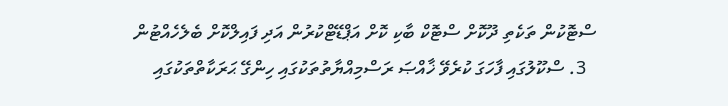ސްޓޮކުން ތަކެތި ދޫކޮށް ސްޓޮކް ބާކި ކޮށް އަޕްޑޭޓްކުރުން އަދި ފައިލްކޮށް ބެލެހެއްޓުން
  3. ސްކޫލުގައި ފާހަގަ ކުރެވޭ ޚާއްޞަ ރަސްމިއްޔާތުތަކުގައި ހިންގޭ ޙަރަކާތްތަކުގައި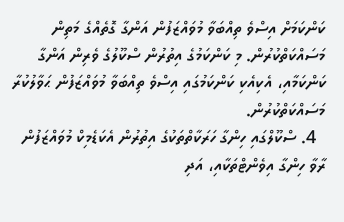ކަންކަމަށް އިސްވެ ތިއްބަވާ މުވައްޒަފުން އަންގާ ގޮތެއްގެ މަތިން މަސައްކަތްކުރުން. މި ކަންކަމުގެ އިތުރުން ސްކޫލުގެ ވެރިން އަންގާ ކަންކަމާއި، އެކިއެކި ކަންކަމުގައި އިސްވެ ތިއްބަވާ މުވައްޒަފުން ޙަވާލުކުރާ މަސައްކަތްކުރުން.
  4. ސްކޫލްގައި ހިންގާ ހަރަކާތްތަކުގެ އިތުރުން އެކަޑެމިކް މުވައްޒަފުން ރާވާ ހިންގާ އިވެންޓްތަކާއި، އަދި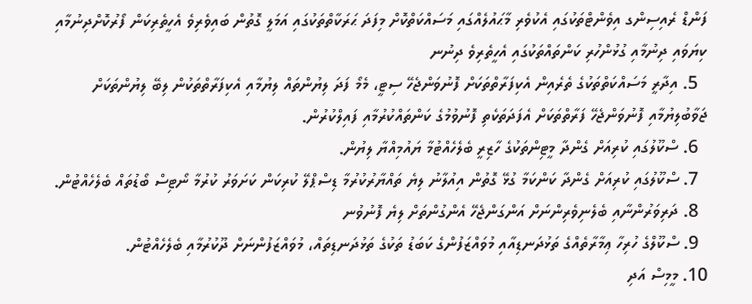ފަންޑް ރެއިސިންގ އިވެންޓްތަކުގައި އެކުވެރި މާޙައުލެއްގައި މަސައްކަތްކޮށް މިފަދަ ޙަރަކާތްތަކުގައި އަމަލީ ގޮތުން ބައިވެރިވެ އެހީތެރިކަން ފޯރުކޮށްދިނުމާއި ކިޔަވައި ދިނުމާއި ގުޅުންހުރި ކަންތައްތަކުގައި އެހީތެރިވެ ދިނުނ
  5. އިދާރީ މަސައްކަތްތަކުގެ ތެރެއިން އެކިފަރާތްތަކަށް ފޮނުވަންޖެހޭ ސިޓީ، މެމޯ ފަދަ ލިޔުންތައް ލިޔުމާއި އެކިފަރާތްތަކުން ލިބޭ ލިޔުންތަކަށް ޖަވާބުލިޔުމާއި ފޮނުވަންޖެހޭ ފަރާތްތަކަށް އެފަދަތަކެތި ފޮނުވުމުގެ ކަންތައްކުރުމާއި ފައިލްކުރުން.
  6. ސްކޫލުގައި ކުރިއަށް ގެންދާ މީޓިންތަކުގެ ހާޒިރީ ބެލެހެއްޓުމާ ޔައުމިއްޔާ ލިޔުން.
  7. ސްކޫލުގައި ކުރިއަށް ގެންދާ ކަންކަމާ ގުޅޭ ގޮތުން އިއުލާނު ލިޔެ ތައްޔާރުކުރުމާ ޑިސްޕްލޭ ކުރިކަން ކަށަވަރު ކުރުމާ ނޯޓިސް ބޯޑުތައް ބެލެހެއްޓުން.
  8. ދަރިވަރުންނާއި ބެލެނިވެރިންނަށް އަންގަންޖެހޭ އެންގުންތަށް ލިޔެ ފޮނުވުނ
  9. ސްކޫލްގެ ހުރިހާ ޢިމާރާތެއްގެ ތަޅުދަނޑިއާއި މުވައްޒަފުންގެ ކަބަޑު ތަކުގެ ތަޅުދަނޑިތައް، މުވައްޒަފުންނަށް ދޫކުރުމާއި ބެލެހެއްޓުން.
10. މީމިސް އަދި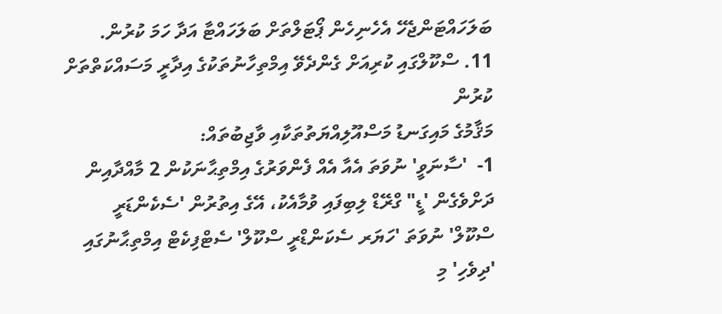ބަލަހައްޓަންޖެހޭ އެހެނިހެން ޕޯޓަލްތަށް ބަލަހައްޓާ އަދާ ހަމަ ކުރުން.
11. ސްކޫލްގައި ކުރިއަށް ގެންދެވޭ އިމްތިހާނުތަކުގެ އިދާރީ މަސައްކަތްތަށް ކުރުން
މަޤާމުގެ މައިގަނޑު މަސްއޫލިއްޔަތުތަކާއި ވާޖިބުތައް:
1-  'ސާނަވީ' ނުވަތަ އެއާ އެއް ފެންވަރުގެ އިމްތިޙާނަކުން 2 މާއްދާއިން ދަށްވެގެން 'ޑީ" ގްރޭޑް ލިބިފައި ވުމާއެކު، އޭގެ އިތުރުން 'ސެކެންޑަރީ ސްކޫލް' ނުވަތަ 'ހަޔަރ ސެކަންޑްރީ ސްކޫލް' ސެޓްފިކެޓް އިމްތިޙާނުގައި 'ދިވެހި' މި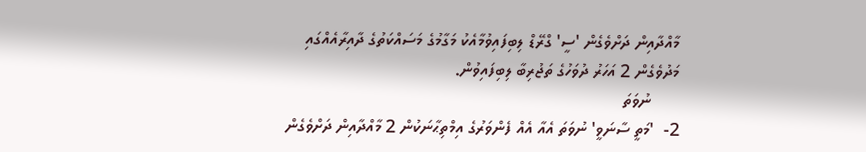މާއްދާއިން ދަށްވެގެން 'ސީ' ގްރޭޑް ލިބިފައިވުމާއެކު މަގާމުގެ މަސައްކަތުގެ ދާއިރާއެއްގައި މަދުވެގެން 2 އަހަރު ދުވަހުގެ ތަޖުރިބާ ލިބިފައިވުން.
      ނުވަތަ
2-  'މަތީ ސާނަވީ' ނުވަތަ އެއާ އެއް ފެންވަރުގެ އިމްތިޙާނަކުން 2 މާއްދާއިން ދަށްވެގެން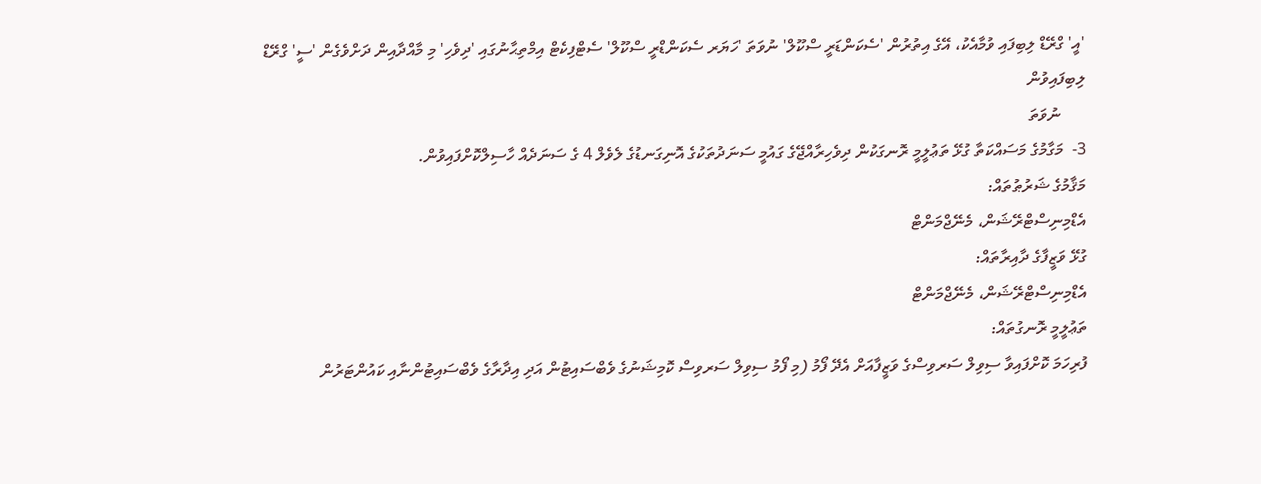'އީ' ގްރޭޑް ލިބިފައި ވުމާއެކު، އޭގެ އިތުރުން 'ސެކަންޑަރީ ސްކޫލް' ނުވަތަ 'ހަޔަރ ސެކަންޑްރީ ސްކޫލް' ސެޓްފިކެޓް އިމްތިޙާނުގައި 'ދިވެހި' މި މާއްދާއިން ދަށްވެގެން 'ސީ' ގްރޭޑް ލިބިފައިވުން
      ނުވަތަ
3-  މަގާމުގެ މަސައްކަތާ ގުޅޭ ތަޢުލީމީ ރޮނގަކުން ދިވެހިރާއްޖޭގެ ގައުމީ ސަނަދުތަކުގެ އޮނިގަނޑުގެ ލެވެލް 4 ގެ ސަނަދެއް ހާސިލްކޮށްފައިވުން.
މަޤާމުގެ ޝަރުޠުތައް:
އެޑްމިނިސްޓްރޭޝަން، މެނޭޖްމަންޓް
ގުޅޭ ވަޒީފާގެ ދާއިރާތައް:
އެޑްމިނިސްޓްރޭޝަން، މެނޭޖްމަންޓް
ތަޢުލީމީ ރޮނގުތައް:
ފުރިހަމަ ކޮށްފައިވާ ސިވިލް ސަރވިސްގެ ވަޒީފާއަށް އެދޭ ފޯމު (މި ފޯމު ސިވިލް ސަރވިސް ކޮމިޝަނުގެ ވެބްސައިޓުން އަދި އިދާރާގެ ވެބްސައިޓުންނާއި ކައުންޓަރުން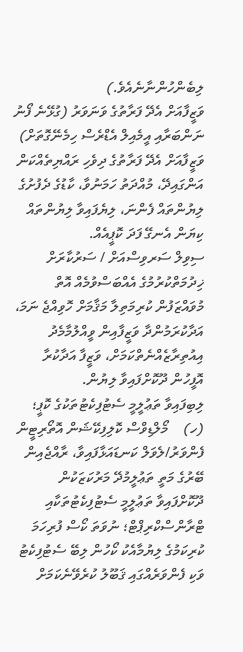ލިބެންހުންނާނެއެވެ.)
ވަޒީފާއަށް އެދޭ ފަރާތުގެ ވަނަވަރު (ގުޅޭނެ ފޯނު ނަންބަރާއި އީމެއިލް އެޑްރެސް ހިމެނޭގޮތަށް)
ވަޒީފާއަށް އެދޭ ފަރާތުގެ ދިވެހި ރައްޔިތެއްކަން އަންގައިދޭ، މުއްދަތު ހަމަނުވާ، ކާޑުގެ ދެފުށުގެ ލިޔުންތައް ފެންނަ، ލިޔެފައިވާ ލިޔުންތައް ކިޔަން އެނގޭ ފަދަ ކޮޕީއެއް.
ސިވިލް ސަރވިސްއަށް / ސަރުކާރަށް ޚިދުމަތްކުރުމުގެ އެއްބަސްވުމެއް އޮތް މުވައްޒަފުން ކުރިމަތިލާ މަޤާމަށް ހޮވިއްޖެ ނަމަ، އަދާކުރަމުންދާ ވަޒީފާއިން ވީއްލުމާމެދު އިއުތިރާޒެއްނެތްކަމަށް، ވަޒީފާ އަދާކުރާ އޮފީހުން ދޫކޮށްފައިވާ ލިޔުން.
ލިބިފައިވާ ތަޢުލީމީ ސެޓުފިކެޓުތަކުގެ ކޮޕީ؛
(ހ)    މޯލްޑިވްސް ކޮލިފިކޭޝަން އޮތޯރިޓީން ފެންވަރު/ލެވަލް ކަނޑައަޅާފައިވާ، ރާއްޖެއިން ބޭރުގެ މަތީ ތަޢުލީމުދޭ މަރުކަޒަކުން ދޫކޮށްފައިވާ ތަޢުލީމީ ސެޓުފިކެޓުތަކާއި ޓްރާންސްކްރިޕްޓް؛ ނުވަތަ ކޯސް ފުރިހަމަ ކުރިކަމުގެ ލިޔުމާއެކު ކޯހުން ލިބޭ ސެޓުފިކެޓު ވަކި ފެންވަރެއްގައި ޤަބޫލު ކުރެވޭނެކަމަށް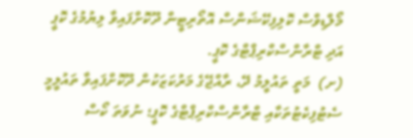މޯލްޑިވްސް ކޮލިފިކޭޝަންސް އޮތޯރިޓީން ދޫކޮށްފައިވާ ލިޔުމުގެ ކޮޕީ އަދި ޓްރާންސްކްރިޕްޓްގެ ކޮޕީ.
(ށ)  މަތީ ތައުލީމު ދޭ، ރާއްޖޭގެ މަރުކަޒަކުން ދޫކޮށްފައިވާ ތައުލީމީ ސެޓުފިކެޓުތަކާއި ޓްރާންސްކްރިޕްޓްގެ ކޮޕީ؛ ނުވަތަ ކޯސް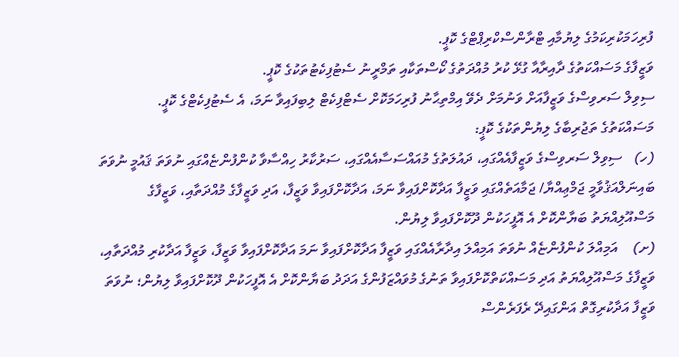ފުރިހަމަކުރިކަމުގެ ލިޔުމާއި ޓްރާންސްކްރިޕްޓްގެ ކޮޕީ.
ވަޒީފާގެ މަސައްކަތުގެ ދާއިރާއާ ގުޅޭ ކުރު މުއްދަތުގެ ކޯސްތަކާއި ތަމްރީނު ސެޓުފިކެޓުތަކުގެ ކޮޕީ.
ސިވިލް ސަރވިސްގެ ވަޒީފާއަށް ވަނުމަށް ދެވޭ އިމްތިޙާނު ފުރިހަމަކޮށް ސެޓްފިކެޓް ލިބިފައިވާ ނަމަ، އެ ސެޓުފިކެޓްގެ ކޮޕީ.
މަސައްކަތުގެ ތަޖުރިބާގެ ލިޔުންތަކުގެ ކޮޕީ:
(ހ)   ސިވިލް ސަރވިސްގެ ވަޒީފާއެއްގައި، ދައުލަތުގެ މުއައްސަސާއެއްގައި، ސަރުކާރު ހިއްސާވާ ކުންފުންޏެއްގައި ނުވަތަ ޤައުމީ ނުވަތަ ބައިނަލްއަޤުވާމީ ޖަމްޢިއްޔާ/ ޖަމާއަތެއްގައި ވަޒީފާ އަދާކޮށްފައިވާ ނަމަ، އަދާކޮށްފައިވާ ވަޒީފާ، އަދި ވަޒީފާގެ މުއްދަތާއި، ވަޒީފާގެ މަސްއޫލިއްޔަތު ބަޔާންކޮށް އެ އޮފީހަކުން ދޫކޮށްފައިވާ ލިޔުން.
(ށ)    އަމިއްލަ ކުންފުންޏެއް ނުވަތަ އަމިއްލަ އިދާރާއެއްގައި ވަޒީފާ އަދާކޮށްފައިވާ ނަމަ އަދާކޮށްފައިވާ ވަޒީފާ، ވަޒީފާ އަދާކުރި މުއްދަތާއި، ވަޒީފާގެ މަސްއޫލިއްޔަތު އަދި މަސައްކަތްކޮށްފައިވާ ތަނުގެ މުވައްޒަފުންގެ އަދަދު ބަޔާންކޮށް އެ އޮފީހަކުން ދޫކޮށްފައިވާ ލިޔުން؛ ނުވަތަ ވަޒީފާ އަދާކުރިގޮތް އަންގައިދޭ ރެފަރެންސް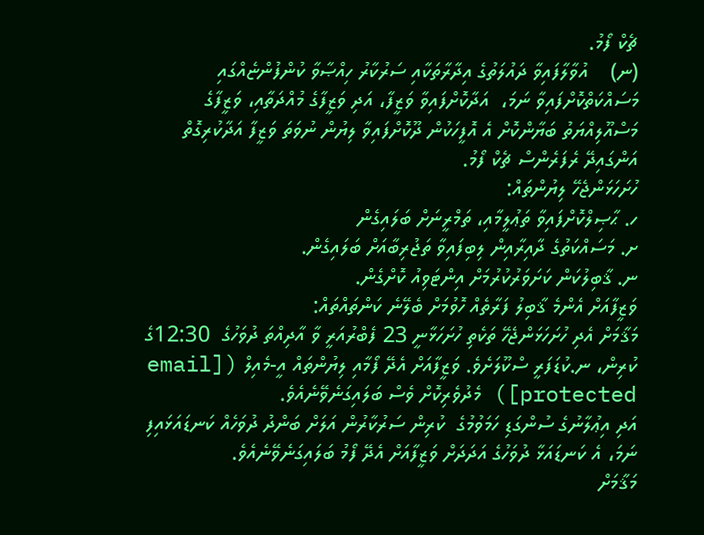ޗެކް ފޯމު.
(ނ)    އުވާލާފައިވާ ދައުލަތުގެ އިދާރާތަކާއި ސަރުކާރު ހިއްޞާވާ ކުންފުންޏެއްގައި މަސައްކަތްކޮށްފައިވާ ނަމަ،  އަދާކޮށްފައިވާ ވަޒީފާ، އަދި ވަޒީފާގެ މުއްދަތާއި، ވަޒީފާގެ މަސްއޫލިއްޔަތު ބަޔާންކޮށް އެ އޮފީހަކުން ދޫކޮށްފައިވާ ލިޔުން ނުވަތަ ވަޒީފާ އަދާކުރިގޮތް އަންގައިދޭ ރެފަރެންސް ޗެކް ފޯމު.
ހުށަހަޅަންޖެހޭ ލިޔުންތައް:
ހ. ޙާޞިލްކޮށްފައިވާ ތަޢުލީމާއި، ތަމްރީނަށް ބަލައިގެން
ށ. މަސައްކަތުގެ ދާއިރާއިން ލިބިފައިވާ ތަޖުރިބާއަށް ބަލައިގެން.
ނ. ޤާބިލުކަން ކަށަވަރުކުރުމަށް އިންޓަވިއު ކޮށްގެން.
ވަޒީފާއަށް އެންމެ ޤާބިލު ފަރާތެއް ހޮވުމަށް ބެލޭނެ ކަންތައްތައް:
މަޤާމަށް އެދި ހުށަހަޅަންޖެހޭ ތަކެތި ހުށަހަޅާނީ 23 ފެބްރުއަރީ ވާ އާދިއްތަ ދުވަހުގެ  12:30ގެ ކުރިން، ނ.ކުޑަފަރީ ސްކޫލަށެވެ. ވަޒީފާއަށް އެދޭ ފޯމާއި ލިޔުންތައް އީ-މެއިލް ([email protected]) މެދުވެރިކޮށް ވެސް ބަލައިގަނެވޭނެއެވެ.
އަދި އިޢުލާނުގެ ސުންގަޑި ހަމަވުމުގެ  ކުރިން ސަރުކާރުން އަލަށް ބަންދު ދުވަހެއް ކަނޑައަޅައިފި ނަމަ، އެ ކަނޑައަޅާ ދުވަހުގެ އަދަދަށް ވަޒީފާއަށް އެދޭ ފޯމު ބަލައިގަނެވޭނެއެވެ.
މަޤާމަށް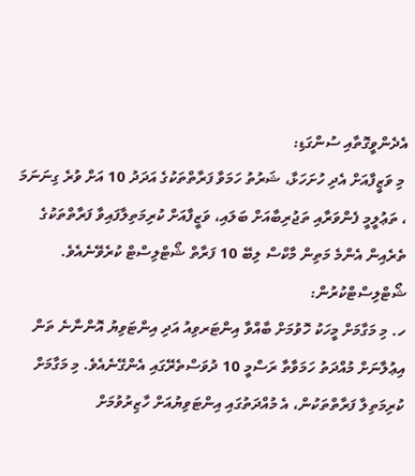އެދެންވީގޮތާއި ސުންގަޑި:
 މި ވަޒީފާއަށް އެދި ހުށަހަޅާ، ޝަރުތު ހަމަވާ ފަރާތްތަކުގެ އަދަދު 10 އަށް ވުރެ ގިނަނަމަ ، ތަޢުލީމީ ފެންވަރާއި ތަޖުރިބާއަށް ބަލައި، ވަޒީފާއަށް ކުރިމަތިލާފައިވާ ފަރާތްތަކުގެ ތެރެއިން އެންމެ މަތިން މާކްސް ލިބޭ 10 ފަރާތް ޝޯޓްލިސްޓް ކުރެވޭނެއެވެ.
ޝޯޓްލިސްޓްކުރުން:
ހ. މި މަގާމަށް މީހަކު ހޮވުމަށް ބާއްވާ އިންޓަރވިއު އަދި އިންޓަވިޔު އޮންނާނެ ތަން އިޢުލާނަށް މުއްދަތު ހަމަވާތާ ރަސްމީ 10 ދުވަސްތެރޭގައި އެންގޭނެއެވެ. މި މަގާމަށް ކުރިމަތިލާ ފަރާތްތަކުން، އެ މުއްދަތުގައި އިންޓަވިޔުއަށް ހާޒިރުވުމަށް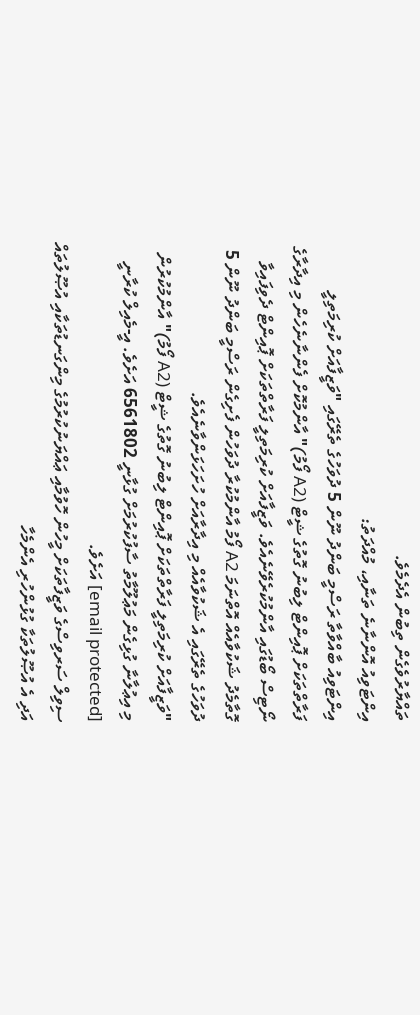ތައްޔާރުވެގެން ތިބުން އެދެމެވެ.
އިންޓަވިއު އޮންނާނެ ތަނާއި، މުއްދަތު:
އިންޓަވިއު ބާއްވާތާ ރަސްމީ ބަންދު ނޫން 5 ދުވަހުގެ ތެރޭގައި "ވަޒީފާއަށް ކުރިމަތިލީ ފަރާތްތަކަށް ޕޮއިންޓް ލިބުނު ގޮތުގެ ޝީޓް (A2 ފޯމު)" އާންމުކޮށް ފެންނާނެހެން މި އިދާރާގެ ނޯޓިސް ބޯޑުގައި އާންމުކުރެވޭނެއެވެ. ވަޒީފާއަށް ކުރިމަތިލީ ފަރާތްތަކަށް ޕޮއިންޓް ދެވިފައިވާ ގޮތާމެދު ޝަކުވާއެއް އޮތްނަމަ A2 ފޯމު އާންމުކުރާ ދުވަހުން ފެށިގެން ރަސްމީ ބަންދު ނޫން 5 ދުވަހުގެ ތެރޭގައި އެ ޝަކުވާއެއް މި އިދާރާއަށް ހުށަހަޅަންވާނެއެވެ.
"ވަޒީފާއަށް ކުރިމަތިލީ ފަރާތްތަކަށް ޕޮއިންޓް ލިބުނު ގޮތުގެ ޝީޓް (A2 ފޯމު)" އާންމުކުރުން
މި އިޢުލާނާ ގުޅިގެން މަޢުލޫމާތު ސާފުކުރުމަށް ގުޅާނީ 6561802 އަށެވެ. އީ-މެއިލް ކުރާނީ [email protected] އަށެވެ.
ސިވިލް ސަރވިސްގެ ވަޒީފާތަކަށް މީހުން ހޮވުމާއި ޢައްޔަނުކުރުމުގެ މިންގަނޑުތަކާއި އުޞޫލުތައް އަދި އެ އުޞޫލުތަކާ ގުޅުންހުރި އެންމެހާ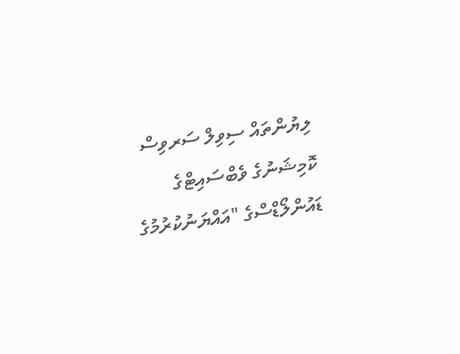ލިޔުންތައް ސިވިލް ސަރވިސް ކޮމިޝަނުގެ ވެބްސައިޓްގެ ޑައުންލޯޑްސްގެ "އައްޔަނުކުރުމުގެ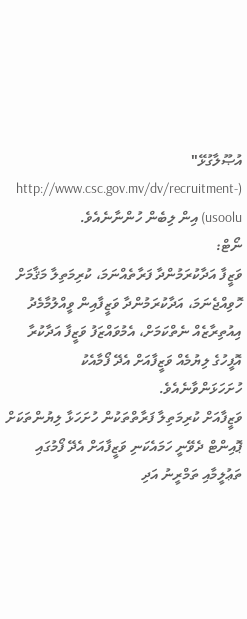އުޞޫލާގުޅޭ" (http://www.csc.gov.mv/dv/recruitment-usoolu) އިން ލިބެން ހުންނާނެއެވެ.
ނޯޓް:
ވަޒީފާ އަދާކުރަމުންދާ ފަރާތެއްނަމަ، ކުރިމަތިލާ މަޤާމަށް ހޮވިއްޖެނަމަ، އަދާކުރަމުންދާ ވަޒީފާއިން ވީއްލުމާމެދު އިއުތިރާޒެއް ނެތްކަމަށް، އެމުވައްޒަފު ވަޒީފާ އަދާކުރާ އޮފީހުގެ ލިޔުމެއް ވަޒީފާއަށް އެދޭ ފޯމާއެކު ހުށަހަޅަންވާނެއެވެ.
ވަޒީފާއަށް ކުރިމަތިލާ ފަރާތްތަކުން ހުށަހަޅާ ލިޔުންތަކަށް ޕޮއިންޓް ދެވޭނީ ހަމައެކަނި ވަޒީފާއަށް އެދޭ ފޯމުގައި ތަޢުލީމާއި ތަމްރީނު އަދި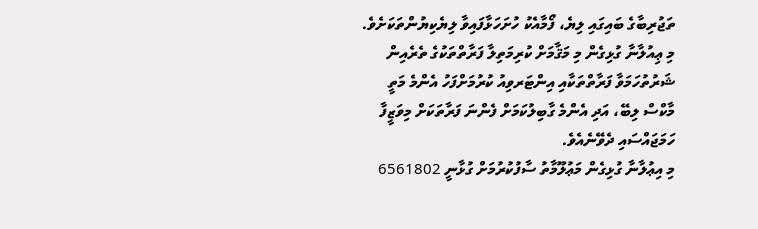ތަޖުރިބާގެ ބައިގައި ލިޔެ، ފޯމާއެކު ހުށަހަޅާފައިވާ ލިޔެކިޔުންތަކަށެވެ.
މި ޢިއުލާނާ ގުޅިގެން މި މަޤާމަށް ކުރިމަތިލާ ފަރާތްތަކުގެ ތެރެއިން ޝަރުތުހަމަވާ ފަރާތްތަކާއި އިންޓަރވިއު ކުރުމަށްފަހު އެންމެ މަތީ މާކްސް ލިބޭ، އަދި އެންމެ ގާބިލުކަމަށް ފެންނަ ފަރާތަކަށް މިވަޒީފާ ހަމަޖައްސައި ދެވޭނެއެވެ.
މި އިޢުލާނާ ގުޅިގެން މަޢުލޫމާތު ސާފުކުރުމަށް ގުޅާނީ 6561802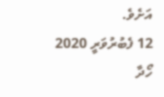އަށެވެ.
12 ފެބުރުވަރީ 2020
ހޯދާ